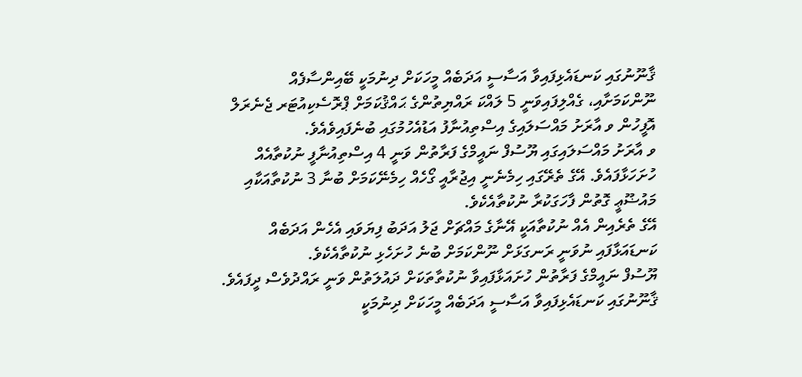ޤާނޫނުގައި ކަނޑައެޅިފައިވާ އަސާސީ އަދަބެއް މީހަކަށް ދިނުމަކީ ބޭއިންސާފެއް ނޫންކަމަށާއި، ގެއްލިފައިވަނީ 5 ލައްކަ ރައްޔިތުންގެ ޙައްޤުކަމަށް ޕްރޮސެކިއުޓަރ ޖެނެރަލް އޮފީހުން ވ އާރަށު މައްސަލައިގެ އިސްތިއުނާފު އަޑުއެހުމުގައި ބުނެފައިވެއެވެ.
ވ އާރަށު މައްސަލައިގައި ޔޫސުފް ނައީމްގެ ފަރާތުން ވަނީ 4 އިސްތިއުނާފީ ނުކުތާއެއް ހުށަހަޅާފައެވެ. އޭގެ ތެރޭގައި ހިމެނެނީ އިޖުރާއީ ގޯހެއް ހިމެނޭކަމަށް ބުނާ 3 ނުކުތާއަކާއި މައުޟޫޢީ ގޮތުން ފާހަގަކުރާ ނުކުތާއެކެވެ.
އޭގެ ތެރެއިން އެއް ނުކުތާއަކީ އޭނާގެ މައްޗަށް ޖަލު އަދަބު ފިޔަވައި އެހެން އަދަބެއް ކަނޑައަޅާފައި ނުވަނީ ރަނގަޅަށް ނޫންކަމަށް ބުނެ ހުށަހެޅި ނުކުތާއެކެވެ.
ޔޫސުފް ނައީމްގެ ފަރާތުން ހުށައަޅާފައިވާ ނުކުތާތަކަށް ދައުލަތުން ވަނީ ރައްދުވެސް ދީފައެވެ.
ޤާނޫނުގައި ކަނޑައެޅިފައިވާ އަސާސީ އަދަބެއް މީހަކަށް ދިނުމަކީ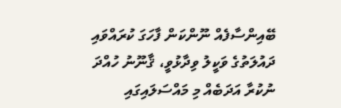ބޭއިންސާފެއް ނޫންކަން ފާހަގަ ކުރައްވައި ދައުލަތުގެ ވަކީލު ވިދާޅުވީ، ޤާނޫނު ހުއްދަ ނުކުރާ އަދަބެއް މި މައްސަލައިގައި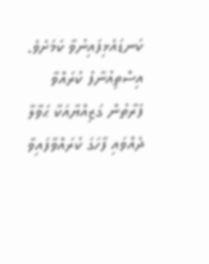ކަނޑައެޅިފައިނުވާ ކަމަށެވެ.
އިސްތިއުނާފު ކުރައްވާ ފަރާތުން ގަޒިއްޔާއަކާ ޙަވާލާ ދެއްވައި ފާހަގަ ކުރައްވާފައިވާ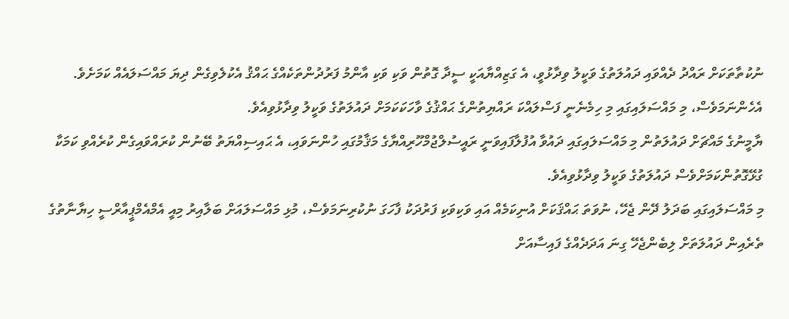ނުކުތާތަކަށް ރައްދު ދެއްވައި ދައުލަތުގެ ވަކީލު ވިދާޅުވީ، އެ ގަޒިއްޔާއަކީ ސީދާ ގޮތުން ވަކި ވަކި އާންމު ފަރުދުންތަކެއްގެ ޙައްޤު އެކުލެވިގެން ދިޔަ މައްސަލައެއް ކަމަށެވެ.
އެހެންނަމަވެސް، މި މައްސަލައިގައި މި ހިމެނެނީ ފަސްލައްކަ ރައްޔިތުންގެ ޙައްޤުގެ ވާހަކަކަމަށް ދައުލަތުގެ ވަކީލު ވިދާޅުވިއެވެ.
ޔާމީނުގެ މައްޗަށް ދައުލަތުން މި މައްސަލައިގައި ދައުވާ އުފުލާފައިވަނީ ރައީސުލްޖުމްހޫރިއްޔާގެ މަޤާމުގައި ހުންނަވައި، އެ ޙައިސިއްޔަތު ބޭނުން ކުރައްވައިގެން ކުރެއްވި ކަމަކާ ގުޅޭގޮތުންކަމަށްވެސް ދައުލަތުގެ ވަކީލު ވިދާޅުވިއެވެ.
މި މައްސަލައިގައި ބަދަލު ދޭން ޖެހޭ، ނުވަތަ ޙައްޤަކަށް އުނިކަމެއް އައި ވަކިވަކި ފަރުދަކު ފާހަގަ ނުކުރިނަމަވެސް، މުޅި މައްސަލައަށް ބަލާއިރު މިއީ އެމްއެމްޕީއާރްސީ ހިޔާނާތުގެ ތެރެއިން ދައުލަތަށް ލިބެންޖެހޭ ގިނަ އަދަދެއްގެ ފައިސާއަށް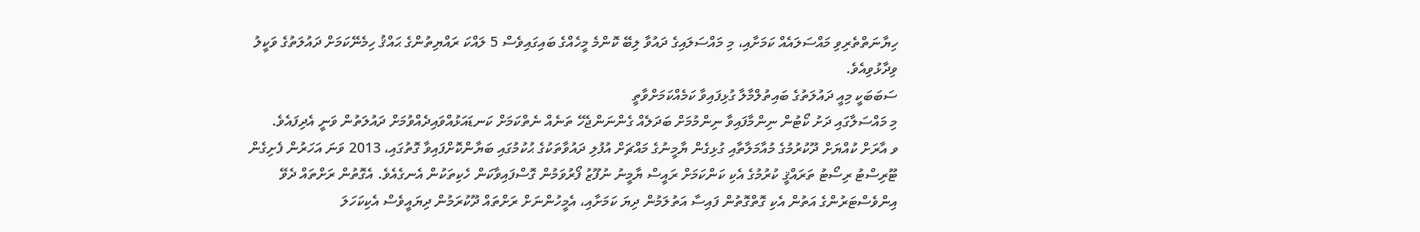ހިޔާނަތްތެރިވި މައްސަލައެއް ކަމަށާއި، މި މައްސަލައިގެ ދައުވާ ލިބޭ ކޮންމެ މީހެއްގެ ބައިގައިވެސް 5 ލައްކަ ރައްޔިތުންގެ ޙައްޤު ހިމެނޭކަމަށް ދައުލަތުގެ ވަކީލު ވިދާޅުވިއެވެ.
ސަބަބަކީ މިއީ ދައުލަތުގެ ބައިތުލްމާލާ ގުޅިފައިވާ ކަމެއްކަމަށްވާތީ
މި މައްސަލާގައި ދަށު ކޯޓުން ނިންމާފައިވާ ނިންމުމަށް ބަދަލެއް ގެންނަންޖެހޭ ތަނެއް ނެތްކަމަށް ކަނޑައަޅުއްވައިދެއްވުމަށް ދައުލަތުން ވަނީ އެދިފައެވެ.
ވ އާރަށް ކުއްޔަށް ދޫކުރުމުގެ މުއާމަލާތާއި ގުޅިގެން ޔާމީނުގެ މައްޗަށް އުފުލި ދައުވާތަކުގެ ޙުކުމުގައި ބަޔާންކޮށްފައިވާ ގޮތުގައި، 2013 ވަނަ އަހަރުން ފެށިގެން ޓޫރިސްޓު ރިސޯޓު ތަރައްޤީ ކުރުމުގެ އެކި ކަންކަމަށް ރައީސް ޔާމީނު ނުފޫޒު ފޯރުވަމުން ގޮސްފައިވާކަން ހެކިތަކުން އެނގެއެވެ. އެގޮތުން ރަށްތައް ދެވޭ އިންވެސްޓަރުންގެ އަތުން އެކި ގޮތްގޮތުން ފައިސާ އަތުލަމުން ދިޔަ ކަމަށާއި، އެމީހުންނަށް ރަށްތައް ދޫކުރަމުން ދިޔައީވެސް އެކިކަހަލަ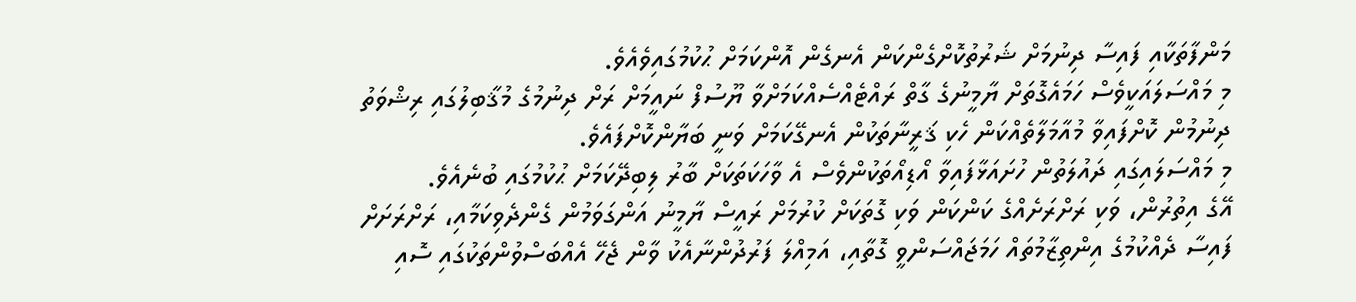މަންފާތަކާއި ފައިސާ ދިނުމަށް ޝަރުތުކޮށްގެންކަން އެނގެން އޮންކަމަށް ޙުކުމުގައިވެއެވެ.
މި މައްސަލައަކީވެސް ހަމައެގޮތަށް ޔާމީނުގެ ގާތް ރައްޓެއްސެއްކަމަށްވާ ޔޫސުފް ނައީމަށް ރަށް ދިނުމުގެ މުޤާބިލުގައި ރިޝްވަތު ދިނުމުން ކޮށްފައިވާ މުއާމަލާތެއްކަން ހެކި ޤަރީނާތަކުން އެނގޭކަމަށް ވަނީ ބަޔާންކޮށްފައެވެ.
މި މައްސަލައިގައި ދައުލަތުން ހުށައަޅާފައިވާ އޯޑިއޯތަކުންވެސް އެ ވާހަކަތަކަށް ބާރު ލިބިދޭކަމަށް ޙުކުމުގައި ބުނެއެވެ.
އޭގެ އިތުރުން، ވަކި ރަށްރަށެއްގެ ކަންކަން ވަކި ގޮތަކަށް ކުރުމަށް ރައީސް ޔާމީނު އަންގަވަމުން ގެންދެވިކަމާއި، ރަށްރަށަށް ފައިސާ ދެއްކުމުގެ އިންތިޒާމުތައް ހަމަޖައްސަންވީ ގޮތާއި، އަމިއްލަ ފަރުދުންނާއެކު ވާން ޖެހޭ އެއްބަސްވުންތަކުގައި ސޮއި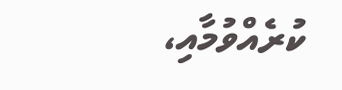ކުރެއްވުމާއި،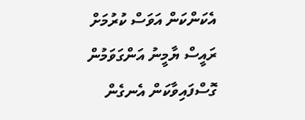އެކަންކަން އަވަސް ކުރުމަށް ރައީސް ޔާމީނު އަންގަވަމުން ގޮސްފައިވާކަން އެނގެން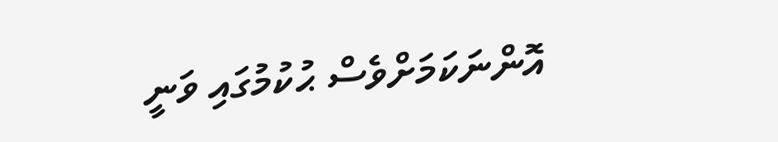އޮންނަކަމަށްވެސް ޙުކުމުގައި ވަނީ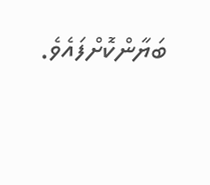ބަޔާންކޮށްފައެވެ.